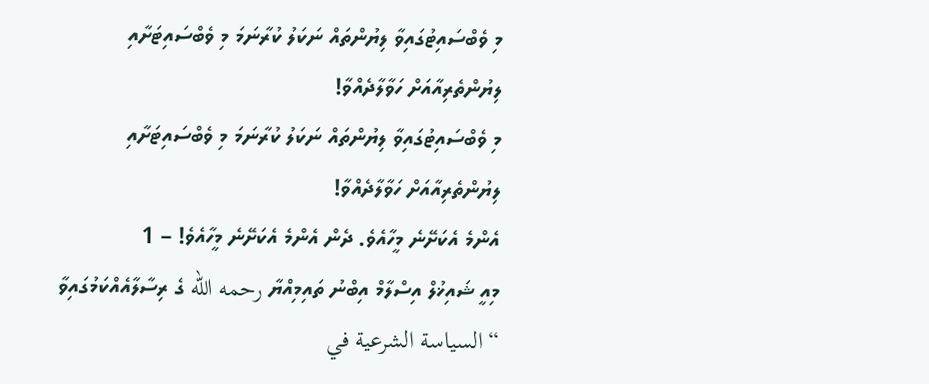މި ވެބްސައިޓުގައިވާ ލިޔުންތައް ނަކަލު ކުރާނަމަ މި ވެބްސައިޓަށާއި ލިޔުންތެރިއާއަށް ހަވާލާދެއްވާ!
މި ވެބްސައިޓުގައިވާ ލިޔުންތައް ނަކަލު ކުރާނަމަ މި ވެބްސައިޓަށާއި ލިޔުންތެރިއާއަށް ހަވާލާދެއްވާ!
އެންމެ އެކަށޭނެ މީހާއެވެ. ދެން އެންމެ އެކަށޭނެ މީހާއެވެ! – 1
މިއީ ޝައިޚުލް އިސްލާމް އިބްނު ތައިމިއްޔާ رحمه الله ގެ ރިސާލާއެއްކަމުގައިވާ “السياسة الشرعية في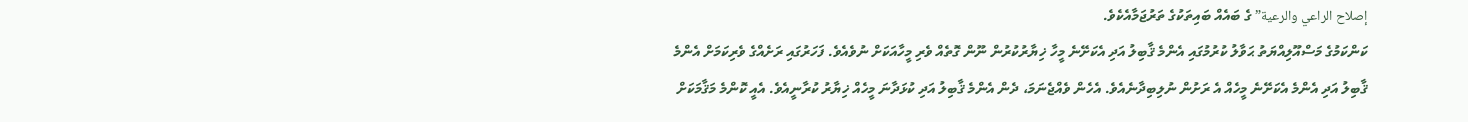إصلاح الراعي والرعية” ގެ ބައެއް ބައިތަކުގެ ތަރުޖަމާއެކެވެ.
ކަންކަމުގެ މަސްއޫލިއްޔަތު ޙަވާލު ކުރުމުގައި އެންމެ ޤާބިލު އަދި އެކަށޭނެ މީހާ ޚިޔާރުކުރުން ނޫން ގޮތެއް ވެރި މީހާއަކަށް ނުވެއެވެ. ފަހަރުގައި ރަށެއްގެ ވެރިކަމަށް އެންމެ ޤާބިލު އަދި އެންމެ އެކަށޭނެ މީހެއް އެ ރަށުން ނުލިބިދާނެއެވެ. އެހެން ވެއްޖެނަމަ، ދެން އެންމެ ޤާބިލު އަދި ކުޅަދާނަ މީހެއް ޚިޔާރު ކުރާނީއެވެ. އެއީ ކޮންމެ މަޤާމަކަށް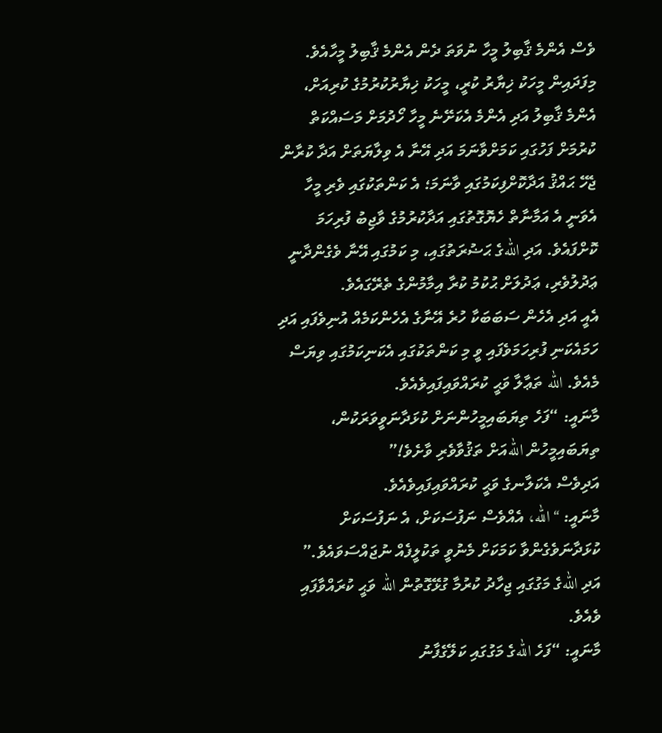ވެސް އެންމެ ޤާބިލު މީހާ ނުވަތަ ދެން އެންމެ ޤާބިލު މީހާއެވެ. މިފަދައިން މީހަކު ޚިޔާރު ކުރީ، މީހަކު ޚިޔާރުކުރުމުގެ ކުރިއަށް، އެންމެ ޤާބިލު އަދި އެންމެ އެކަށޭނެ މީހާ ހޯދުމަށް މަސައްކަތް ކުރުމަށް ފަހުގައި ކަމަށްވާނަމަ އަދި އޭނާ އެ ވިލާޔަތަށް އަދާ ކުރާން ޖެހޭ ޙައްޤު އަދާކޮށްފިކަމުގައި ވާނަމަ؛ އެ ކަންތަކުގައި ވެރި މީހާ އެވަނީ އެ އަމާނާތް ހެޔޮގޮތުގައި އަދާކުރުމުގެ ވާޖިބު ފުރިހަމަ ކޮށްފައެވެ. އަދި اللهގެ ޙަޟުރަތުގައި، މި ކަމުގައި އޭނާ ވެގެންދާނީ ޢަދުލުވެރި، ޢަދުލަށް ޙުކުމު ކުރާ އިމާމުންގެ ތެރޭގައެވެ.
އެއީ އަދި އެހެން ސަބަބަކާ ހުރެ އޭނާގެ އެހެންކަމެއް އުނިވެފައި އަދި ހަމައެކަނި ފުރިހަމަވެފައި ވީ މި ކަންތަކުގައި އެކަނިކަމުގައި ވިޔަސް މެއެވެ. الله ތަޢާލާ ވަޙީ ކުރައްވައިފައިވެއެވެ.
މާނައީ: “ފަހެ ތިޔަބައިމީހުންނަށް ކުޅަދާނަވީވަރަކުން، ތިޔަބައިމީހުން اللهއަށް ތަޤުވާވެރި ވާށެވެ!”
އަދިވެސް އެކަލާނގެ ވަޙީ ކުރައްވައިފައިވެއެވެ.
މާނައީ: “الله، އެއްވެސް ނަފުސަކަށް، އެ ނަފުސަކަށް ކުޅަދާނަވެގެންވާ ކަމަކަށް މެނުވީ ތަކުލީފެއް ނުޖައްސަވައެވެ.”
އަދި اللهގެ މަގުގައި ޖިހާދު ކުރުމާ ގުޅޭގޮތުން الله ވަޙީ ކުރައްވާފައި ވެއެވެ.
މާނައީ: “ފަހެ اللهގެ މަގުގައި ކަލޭގެފާނު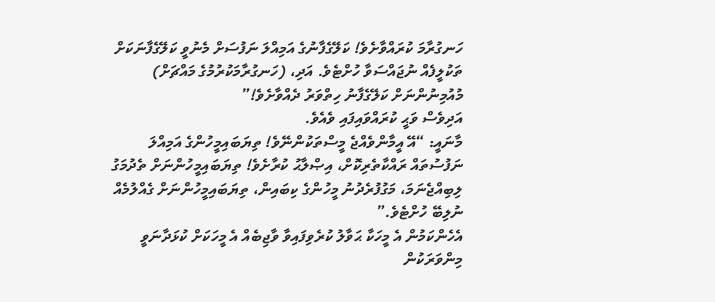ހަނގުރާމަ ކުރައްވާށެވެ! ކަލޭގެފާނުގެ އަމިއްލަ ނަފުސަށް މެނުވީ ކަލޭގެފާނަކަށް ތަކުލީފެއް ނުޖައްސަވާ ހުށްޓެވެ. އަދި، (ހަނގުރާމަކުރުމުގެ މައްޗަށް) މުއުމިނުންނަށް ކަލޭގެފާނު ހިތްވަރު ދެއްވާށެވެ!”
އަދިވެސް ވަޙީ ކުރައްވައިފައި ވެއެވެ.
މާނައީ: “އޭ އީމާންވެއްޖެ މީސްތަކުންނޭވެ! ތިޔަބައިމީހުންގެ އަމިއްލަ ނަފުސުތައް ރައްކާތެރިކޮށް، އިޞްލާޙު ކުރާށެވެ! ތިޔަބައިމީހުންނަށް ތެދުމަގު ލިބިއްޖެނަމަ، މަގުފުރެދުނު މީހުންގެ ކިބައިން، ތިޔަބައިމީހުންނަށް ގެއްލުމެއް ނުލިބޭ ހުށްޓެވެ.”
އެހެންކަމުން އެ މީހަކާ ޙަވާލު ކުރެވިފައިވާ ވާޖިބެއް އެ މީހަކަށް ކުޅަދާނަވީ މިންވަރަކުން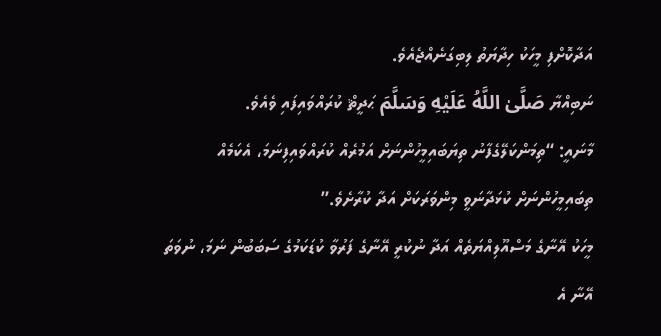އަދާކޮށްފި މީހަކު ހިދާޔަތު ލިބިގަނެއްޖެއެވެ.
ނަބިއްޔާ صَلَّىٰ اللَّهُ عَلَيْهِ وَسَلَّمَ ޙަދީޘް ކުރައްވައިފައި ވެއެވެ.
މާނައީ: “ތިމަންކަލޭގެފާނު ތިޔަބައިމީހުންނަށް އަމުރެއް ކުރައްވައިފިނަމަ، އެކަމެއް ތިބައިމީހުންނަށް ކުޅަދާނަވީ މިންވަރަކަށް އަދާ ކުރާށެވެ.”
މީހަކު އޭނާގެ މަސްއޫލިއްޔަތެއް އަދާ ނުކުރީ އޭނާގެ ފަރުވާ ކުޑަކަމުގެ ސަބަބުން ނަމަ، ނުވަތަ އޭނާ އެ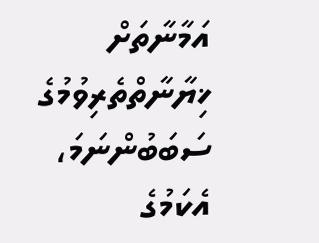އަމާނާތަށް ޚިޔާނާތްތެރިވުމުގެ ސަބަބުންނަމަ، އެކަމުގެ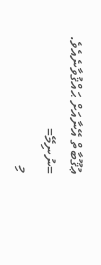ޢުޤޫބާތް އޭނާއަށް ޙައްޤުވާނެއެވެ.
=ނުނިމޭ=
މި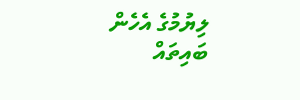ލިޔުމުގެ އެހެން ބައިތައް